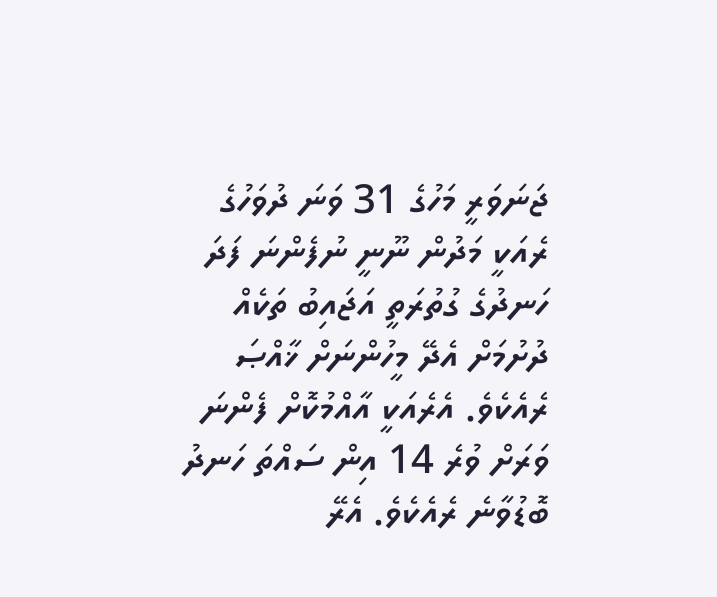ޖަނަވަރީ މަހުގެ 31 ވަނަ ދުވަހުގެ ރެއަކީ މަދުން ނޫނީ ނުފެންނަ ފަދަ ހަނދުގެ ގުތުރަތީ އަޖައިބު ތަކެއް ދުށުމަށް އެދޭ މީހުންނަށް ޚާއްޞަ ރެއެކެވެ. އެރެއަކީ އާއްމުކޮށް ފެންނަ ވަރަށް ވުރެ 14 އިން ސައްތަ ހަނދު ބޮޑުވާނެ ރެއެކެވެ. އެރޭ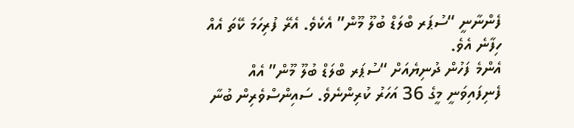ފެންނާނީ “ސުޕަރ ބްލަޑް ބުލޫ މޫން” އެކެވެ. އެރޭ ފުރިހަމަ ކޭތަ އެއް ހިފާނެ އެވެ.
އެންމެ ފަހުން ދުނިޔެއަށް “ސުޕަރ ބްލަޑް ބުލޫ މޫން” އެއް ފެނިފައިވަނީ މީގެ 36 އަހަރު ކުރިންނެވެ. ސައިންސްވެރިން ބުނާ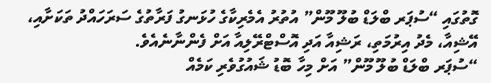ގޮތުގައި “ސުޕަރ ބްލަޑް ބުލޫ މޫން” އުތުރު އެމެރިކާގެ ހުޅަނގު ފަރާތުގެ ސަރަހައްދު ތަކަށާއި، އޭޝިއާ، މެދު އިރުމަތި، ރަޝިއާ އަދި އޮސްޓްރޭލިއާ އަށް ފެންނާނެއެވެ.
“ސުޕަރ ބްލަޑް ބުލޫ މޫން” އަށް މިހާ ބޮޑު ޝައުގުވެރި ކަމެއް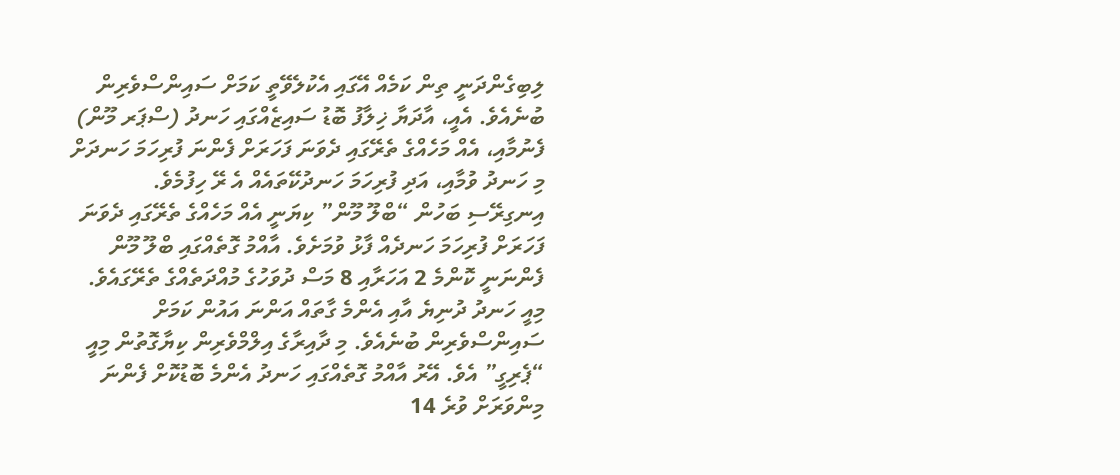ލިބިގެންދަނީ ތިން ކަމެއް އޭގައި އެކުލެވޭތީ ކަމަށް ސައިންސްވެރިން ބުނެއެވެ. އެއީ، އާދަޔާ ޚިލާފު ބޮޑު ސައިޒެއްގައި ހަނދު (ސްޕަރ މޫން) ފެނުމާއި، އެއް މަހެއްގެ ތެރޭގައި ދެވަނަ ފަހަރަށް ފެންނަ ފުރިހަމަ ހަނދަށް މި ހަނދު ވުމާއި، އަދި ފުރިހަމަ ހަނދުކޭތައެއް އެ ރޭ ހިފުމެވެ.
އިނގިރޭސި ބަހުން “ބްލޫ މޫން” ކިޔަނީ އެއް މަހެއްގެ ތެރޭގައި ދެވަނަ ފަހަރަށް ފުރިހަމަ ހަނދެއް ފާޅު ވުމަށެވެ. އާއްމު ގޮތެއްގައި ބްލޫ މޫން ފެންނަނީ ކޮންމެ 2 އަހަރާއި 8 މަސް ދުވަހުގެ މުއްދަތެއްގެ ތެރޭގައެވެ. މިއީ ހަނދު ދުނިޔެ އާއި އެންމެ ގާތައް އަންނަ އައުން ކަމަށް ސައިންސްވެރިން ބުނެއެވެ. މި ދާއިރާގެ އިލްމްވެރިން ކިޔާގޮތުން މިއީ “ޕެރިގީ” އެވެ. އޭރު އާއްމު ގޮތެއްގައި ހަނދު އެންމެ ބޮޑުކޮށް ފެންނަ މިންވަރަށް ވުރެ 14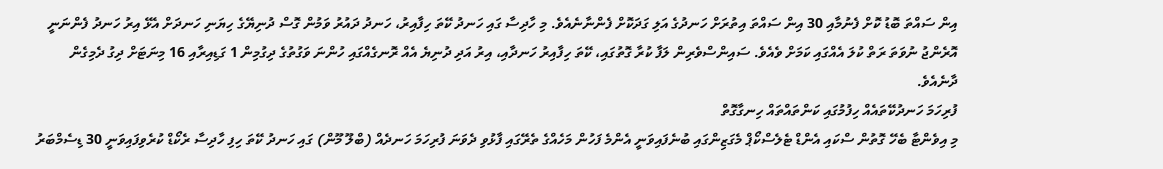އިން ސައްތަ ބޮޑު ކޮށް ފެނުމާއި 30 އިން ސައްތަ އިތުރަށް ހަނދުގެ އަލި ގަދަކޮށް ފެންނާނެއެވެ. މި ހާދިސާ ގައި ހަނދު ކޭތަ ހިފާއިރު، ހަނދު ދައުރު ވަމުން ގޮސް ދުނިޔޭގެ ހިޔަނި ހަނދަށް އެޅޭ އިރު ހަނދު ފެންނަނީ އޮރެންޖު ނުވަތަ ރަތް ކުލަ އެއްގައި ކަމަށް ވެއެވެ. ސައިންސްވެރިން ލަފާ ކުރާ ގޮތުގައި، ކޭތަ ހިފާއިރު ހަނދާއި، އިރު އަދި ދުނިޔެ އެއް ރޮނގެއްގައި ހުންނަ ވަގުތުގެ ދިގުމިން 1 ގަޑިއިރާއި 16 މިނަޓަށް ދިގު ދެމިގެން ދާނެއެވެ.
ފުރިހަމަ ހަނދުކޭތައެއް ހިފުމުގައި ކަންތައްތައް ހިނގާގޮތް
މި އިވެންޓާ ބެހޭ ގޮތުން ސްކައި އެންޑް ޓެލެސްކޯޕް މެގަޒިންގައި ބުނެފައިވަނީ އެންމެ ފަހުން މަހެއްގެ ތެރޭގައި ފާޅުވި ދެވަނަ ފުރިހަމަ ހަނދެއް (ބްލޫ މޫން) ގައި ހަނދު ކޭތަ ހިފި ހާދިސާ ރެކޯޑް ކުރެވިފައިވަނީ 30 ޑިސެމްބަރު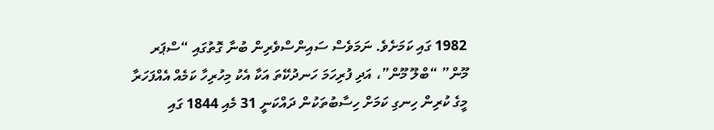1982 ގައި ކަމަށެވެ. ނަމަވެސް ސައިންސްވެރިން ބުނާ ގޮތުގައި “ސްޕަރ މޫން” “ބްލޫ މޫން”، އަދި ފުރިހަމަ ހަނދުކޭތަ އަކާ އެކު މިހުރިހާ ކަމެއް އެއްފަހަރާ މީގެ ކުރިން ހިނގި ކަމަށް ހިސާބުތަކުން ދައްކަނީ 31 މެއި 1844 ގައި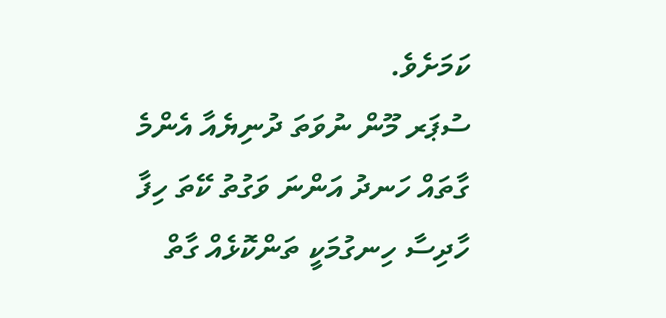ކަމަށެވެ.
ސުޕަރ މޫން ނުވަތަ ދުނިޔެއާ އެންމެ ގާތައް ހަނދު އަންނަ ވަގުތު ކޭތަ ހިފާ ހާދިސާ ހިނގުމަކީ ތަންކޮޅެއް ގާތް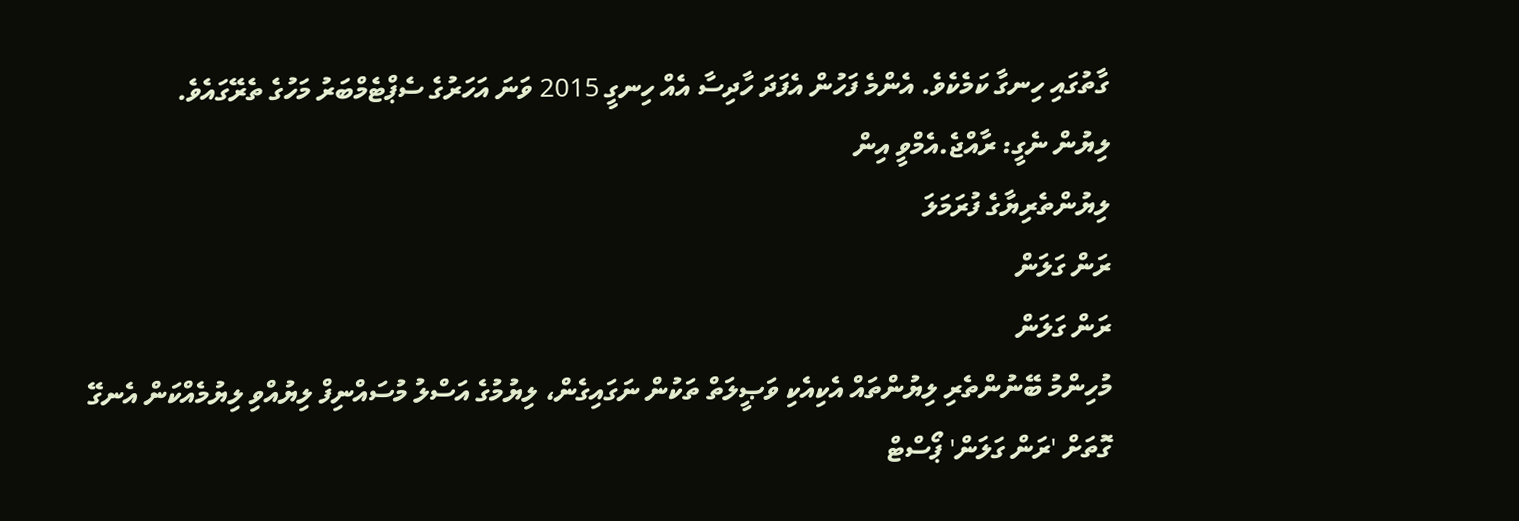ގާތުގައި ހިނގާ ކަމެކެވެ. އެންމެ ފަހުން އެފަދަ ހާދިސާ އެއް ހިނގީ 2015 ވަނަ އަހަރުގެ ސެޕްޓެމްބަރު މަހުގެ ތެރޭގައެވެ.
ލިޔުން ނެގީ: ރާއްޖެ.އެމްވީ އިން
ލިޔުންތެރިޔާގެ ފުރަމަލަ
ރަން ގަލަން
ރަން ގަލަން
މުހިންމު ބޭނުންތެރި ލިޔުންތައް އެކިއެކި ވަޞީލަތް ތަކުން ނަގައިގެން، ލިޔުމުގެ އަސްލު މުސައްނިފް ލިޔުއްވި ލިޔުމެއްކަން އެނގޭ ގޮތަށް 'ރަން ގަލަން' ޕޯސްޓް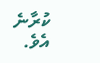ކުރާނެ އެވެ.